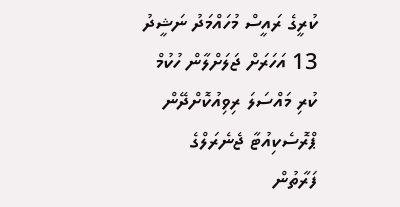ކުރީގެ ރައީސް މުހައްމަދު ނަޝީދު 13 އަހަރަށް ޖަލަށްލާން ހުކުމް ކުރި މައްސަލަ ރިވިއުކޮށްދޭން ޕްރޮސެކިއުޓާ ޖެނެރަލްގެ ފަރާތުން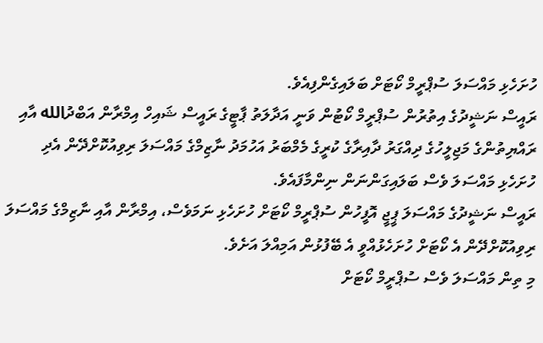ހުށަހެޅި މައްސަލަ ސުޕްރީމް ކޯޓަށް ބަލައިގެންފިއެވެ.
ރައީސް ނަޝީދުގެ އިތުރުން ސުޕްރީމް ކޯޓުން ވަނީ އަދާލަތު ޕާޓީގެ ރައީސް ޝައިހް އިމްރާން އަބްދުالله އާއި ރައްޔިތުންގެ މަޖިލީހުގެ ދިއްގަރު ދާއިރާގެ ކުރީގެ މެމްބަރު އަހުމަދު ނާޒިމްގެ މައްސަލަ ރިވިއުކޮށްދޭން އެދި ހުށަހެޅި މައްސަލަ ވެސް ބަލައިގަންނަން ނިންމާފައެވެ.
ރައީސް ނަޝީދުގެ މައްސަލަ ޕީޖީ އޮފީހުން ސުޕްރީމް ކޯޓަށް ހުށަހެޅި ނަމަވެސް، އިމްރާން އާއި ނާޒިމްގެ މައްސަލަ ރިވިއުކޮށްދޭން އެ ކޯޓަށް ހުށަހެޅުއްވީ އެ ބޭފުޅުން އަމިއްލަ އަށެވެ.
މި ތިން މައްސަލަ ވެސް ސުޕްރީމް ކޯޓަށް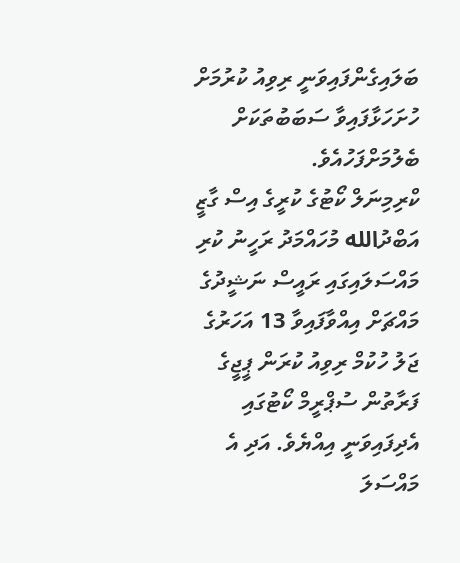ބަލައިގެންފައިވަނީ ރިވިއު ކުރުމަށް ހުށަހަޅާފައިވާ ސަބަބުތަކަށް ބެލުމަށްފަހުއެވެ.
ކްރިމިނަލް ކޯޓުގެ ކުރީގެ އިސް ގާޒީ އަބްދުالله މުހައްމަދު ރަހީނު ކުރި މައްސަލައިގައި ރައީސް ނަޝީދުގެ މައްޗަށް އިއްވާފައިވާ 13 އަހަރުގެ ޖަލު ހުކުމް ރިވިއު ކުރަން ޕީޖީގެ ފަރާތުން ސުޕްރީމް ކޯޓުގައި އެދިފައިވަނީ އިއްޔެވެ. އަދި އެ މައްސަލަ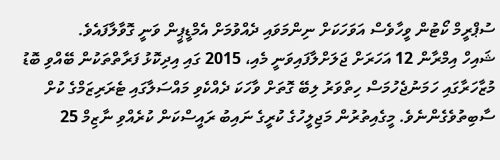ސުޕްރީމް ކޯޓުން ވީހާވެސް އަވަހަކަށް ނިންމަވައި ދެއްވުމަށް އެމްޑީޕީން ވަނީ ގޮވާލާފައެވެ.
ޝައިހް އިމްރާން 12 އަހަރަށް ޖަލަށްލާފައިވަނީ މެއި، 2015 ގައި އިދިކޮޅު ފަރާތްތަކުން ބޭއްވި ބޮޑު މުޒާހަރާގައި ހަމަނުޖެހުމަސް ހިތްވަރު ލިބޭ ގޮތަށް ވާހަކަ ދެއްކެވި މައްސަލާގައި ޓެރަރިޒަމްގެ ކުށް ސާބިތުވެގެންނެވެ. މީގެއިތުރުން މަޖިލީހުގެ ކުރީގެ ނައިބު ރައީސްކަން ކުރެއްވި ނާޒިމް 25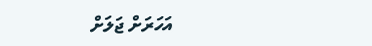އަހަރަށް ޖަލަށް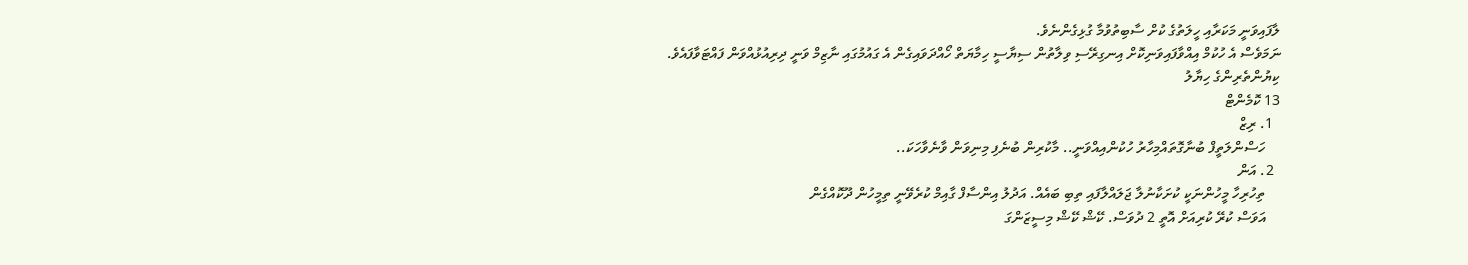ލާފައިވަނީ މަކަރާއި ހީލަތުގެ ކުށް ސާބިތުވުމާ ގުޅިގެންނެވެ.
ނަމަވެސް އެ ހުކުމް އިއްވާފައިވަނިކޮށް އިނގިރޭސި ވިލާތުން ސިޔާސީ ހިމާޔަތް ހޯއްދަވައިގެން އެ ގައުމުގައި ނާޒިމް ވަނީ ދިރިއުޅުއްވަން ފައްޓަވާފައެވެ.
ކިޔުންތެރިންގެ ހިޔާލު
13 ކޮމެންޓް
  1. ރިޒް
    ހަސްންލަތީފް ބުނާގޮތައްމިހާރު ހުކުންއިއްވަނީ.. މާކުރިން ބުނެފި މިނިވަން ވާނެވާހަކަ..
  2. އަން
    ތިހުރިހާ މީހުންނަކީ ކުށަކާނުލާ ޖަލައްލާފައި ތިބި ބައެއް. އަދުލު އިންސާފް ގާއިމް ކުރެވޭނީ ތިމީހުން ދޫކޮއްގެން
    އަވަސް ކުރޭ ކުރިއަށް އޮތީ 2 ދުވަސް. ކޭޝް ކޭޝް މިސީޒަންގަ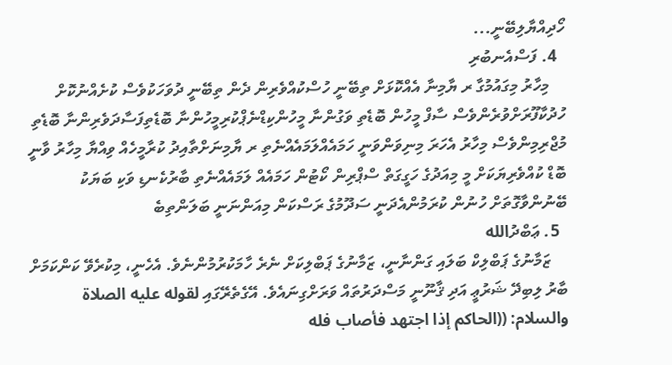ހޯދިއްޔާލިބޭނީ...
  4. ފަސްއެނބުރި
    މިހާރު މިގައުމުގާ ރ ޔާމިނާ އެއްކޮޅަށް ތިބޭނީ ހުސްކުއްވެރިން ދެން ތިބޭނީ ދުވަހަކުވެސް ކުށެއްނުކޮށް ހުދުކާފޫރަށްވުރެންވެސް ސާފް މީހުން ބޮޑެތި ވަގުންނާ މީހުންކިޑްނެޕްކުރިމީހުންނާ ބޮޑެތިފަސާދަވެރިންނާ ބޮޑެތި މުޖްރިމިންވެސް މިހާރު އެހަރަ މިނިވަންވަނީ ހަމައެއްލަމައެއްނެތި ރ ޔާމިނަށްތާއިދު ކުރާމީހެއް ވިއްޔާ މިހާރު ވާނީ ބޮޑް ކުއްވެރިޔަކަށް މީ މިއަދުގެ ހަގީގަތް ސްޕްރިން ކޯޓުން ހަމައެއް ލަމައެއްނެތި ބާރުކެނޑި ވަކި ބަޔަކު ބޭނުންވާގޮތަށް ހުނުން ކުރަމުންއެދަނީ ސަދޫމުގެ ރަސްކަން މިއަންނަނީ ބަލަންތިބެ
  5. ޢަބްދުالله
    ޒަމާނުގެ ޕަބްލިކް ބަލައި ގަންނާނީ، ޒަމާނުގެ ޕަބްލިކަށް ނެރެ ހާމަކުރުމުންނެވެ. އެހެނީ، މިކުރެވޭ ކަންކަމަށް ބާރު ލިބިދޭ ޝަރުޢީ އަދި ޤާނޫނީ މަސްދަރުތައް ވަރަށްގިނައެވެ. އޭގެތެރޭގައި لقوله عليه الصلاة والسلام: ((الحاكم إذا اجتهد فأصاب فله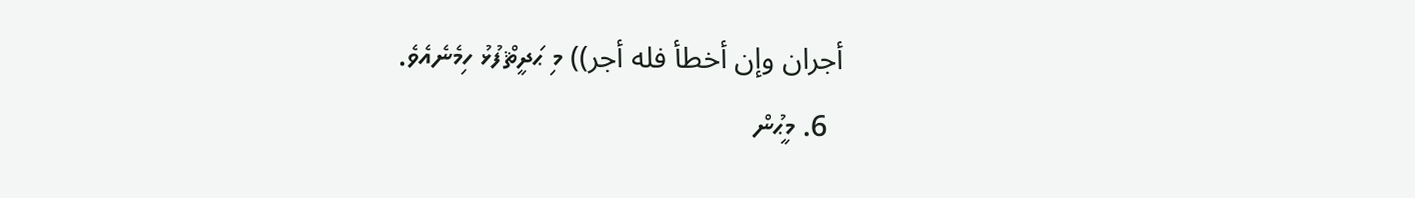أجران وإن أخطأ فله أجر)) މި ޙަދީޘްފުޅު ހިމެނެއެވެ.
  6. މީޙުން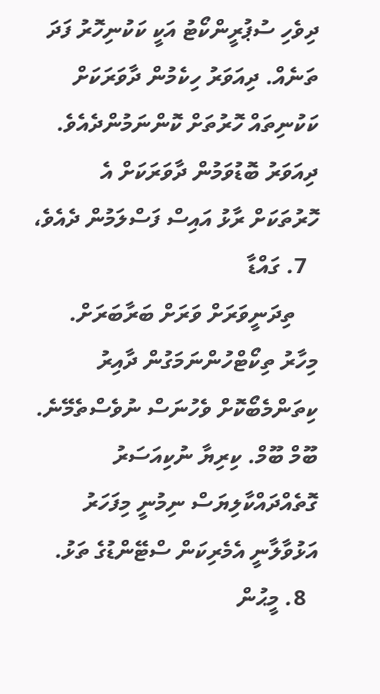ދިވެހި ސުޕުރީންކޯޓު އަކީ ކަކުނިހޮރު ފަދަ ތަނެއް. ދިއަވަރު ހިކެމުން ދާވަރަކަށް ކަކުނިތައް ހޮރުތަށް ކޮންނަމުންދެއެވެ. ދިއަވަރު ބޮޑުވަމުން ދާވަރަކަށް އެ ހޮރުތަކަށް ރާޅު އައިސް ފަސްލަމުން ދެއެވެ،
  7. ގައްޑާ
    ތިދަނީވަރަށް ވަރަށް ބަރާބަރަށް. މިހާރު ތިކޯޓްހުންނަމަގުން ދާއިރު ކިތަންމެބޯކޮށް ވެހުނަސް ނުވެސްތެމޭނެ. ބޫމް ބޫމް. ކިރިޔާ ނުކިއަސަރު ގޮތެއްދައްކާލިޔަސް ނިމުނީ މިފަހަރު އަޅުވާލާނީ އެމެރިކަން ސްޓޭންޑުގެ ތަޅު.
  8. މީޙުން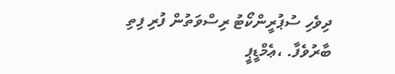ދިވެހި ސުޕުރީންކޯޓު ރިސްވަތުން ފުރި ފިތި ބާރުވެފާ. ،ޢެމްޑީޕީ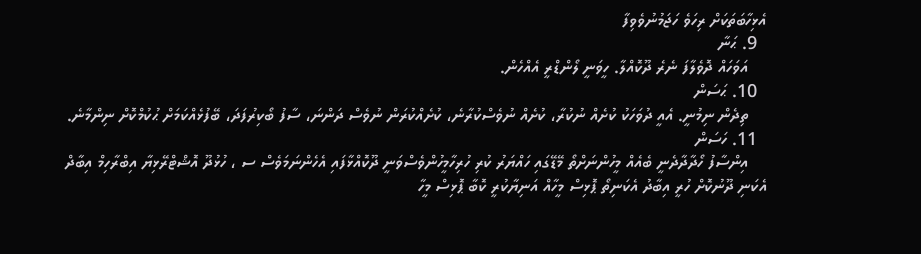އެޅިހާބަތަކަށް ރިހަވެ ހަޖަމުނުވެވިފާ
  9. ޙަނާ
    އަވަހައް ދޮވެލާފަ ނެރެ ދޫކޮއްލާ. ހީވަނީ ލޯންޑްރީ އެއްހެން.
  10. ޙަސަން
    ތިދެން ނިމުނީ. އެއީ ދުވަހަކު ކުށެއް ނުކުރާ، ކުށެއް ނުވެސްކުރާނެ، ކުށެއްކުރަން ނުވެސް ދަންނަ، ސާފު ބޯކިރުފަދަ، ބޭފުޅެއްކަމަށް ޙުކުމްކޮށް ނިންމާނެ.
  11. ހަސަން
    އިންސާފު ހޯދާދާދެނީ ބެއެއް މީހުންނަށްތޯ މޭޑޭގައި ހައްޔަރު ކުރި ހުރިހާމީހުންވެސްވަނީ ދޫކޮއްޅާފައި އެހެންނަމަވެސް ސ ، ހުޅުދޫ އޮޝްޓްރޭޅިޔާ އިބްރާހިމް އިބާދް އެކަނި ދޫނުކޮށް ހުރީ އިބާދު އެކަނިތޯ ޕޮޅިސް މީހާއް އަނިޔާކުރީ ކޮބާ ޕޮޅިސް މީހާ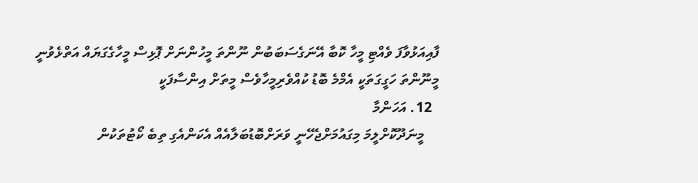ފާއިއަޅުވާފަ ވެއްޓި މީހާ ކޮބާ އޭނަގެސަބަބުން ނޫންތަ މީހުންނަށް ޕޮޅިސް މީހާގެގަޔައް އަތްޅެވުނީ މީނޫންތަ ހަގީގަތަކީ އެމްމެ ބޮޑު ކުއްވެރިމީހާވެސް މީތަށް އިންސާފަކީ
  12. އަހަންމާ
    މީނަދޫކޮށްލީމަ މިގައުމަށްޖެހޭނީ ވަރަށްބޮޑުބަލާއެއް އެކަންއެގި ތިބެ ކޯޓުތަކުން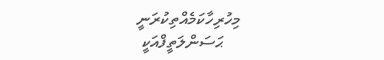މިހުރިހާކަމެއްތިކުރަނީ
    ޙަސަންލަތީފްއަކީ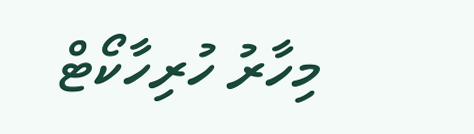މިހާރު ހުރިހާކޯޓް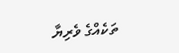ތަކެއްގެ ވެރިޔާ